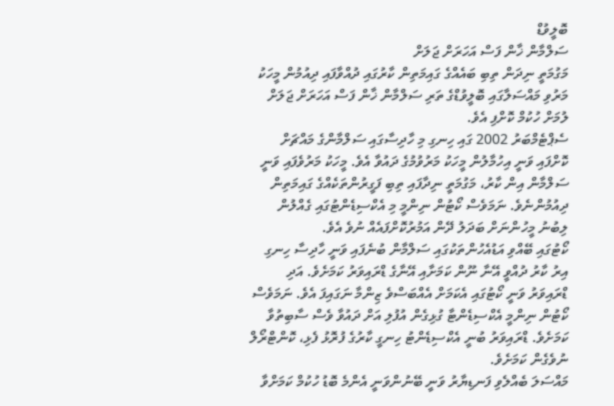ބޮލީވުޑް
ސަލްމާން ޚާން ފަސް އަހަރަށް ޖަލަށް
މަގުމަތީ ނިދަން ތިބި ބައެއްގެ ގައިމަތިން ކާރުގައި ދުއްވާފައި ދިއުމުން މީހަކު މަރުވި މައްސަލާގައި ބޮލީވުޑްގެ ތަރި ސަލްމާން ޚާން ފަސް އަހަރަށް ޖަލަށް ލުމަށް ހުކުމް ކޮށްފި އެވެ.
ސެޕްޓެމްބަރު 2002 ގައި ހިނގި މި ހާދިސާގައި ސަލްމާންގެ މައްޗަށް ކޮށްފައި ވަނީ އިހުމާލުން މީހަކު މަރުވުމުގެ ދައުވާ އެވެ. މީހަކު މަރުވެފައި ވަނީ ސަލްމާން އިން ކާރު، މަގުމަތީ ނިދާފައި ތިބި ފަގީރުންތަކެއްގެ ގައިމަތިން ދިއުމުންނެވެ. ނަމަވެސް ކޯޓުން ނިންމީ މި އެކްސިޑެންޓުގައި ގެއްލުން ލިބުނު މީހުންނަށް ބަދަލު ދޭން އަމުރުކޮށްފައެއް ނުވެ އެވެ.
ކޯޓުގައި ބޭއްވި އަޑުއެހުންތަކުގައި ސަލްމާން ބުނެފައި ވަނީ ހާދިސާ ހިނގި އިރު ކާރު ދުއްވީ އޭނާ ނޫން ކަމަށާއި އޭނާގެ ޑްރައިވަރު ކަމަށެވެ. އަދި ޑްރައިވަރު ވަނީ ކޯޓުގައި އެކަމަށް އެއްބަސްވެ ޒިންމާ ނަގައިފަ އެވެ. ނަމަވެސް ކޯޓުން ނިންމީ އެކްސިޑެންޓާ ގުޅިގެން އުފުލި އަށް ދައުވާ ވެސް ސާބިތުވާ ކަމަށެވެ. ޑްރައިވަރު ބުނީ އެކްސިޑެންޓު ހިނގީ ކާރުގެ ފުރޮޅު ފެޅި، ކޮންޓްރޯލް ނުވެގެން ކަމަށެވެ.
މައްސަލަ ބެއްލެވި ފަނޑިޔާރު ވަނީ ބޭނުންވަނީ އެންމެ ބޮޑު ހުކުމް ކަމަށްވާ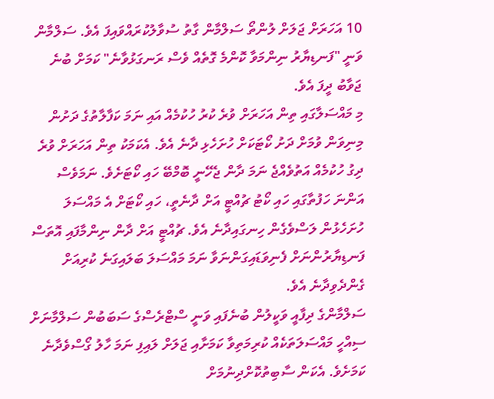10 އަހަރަށް ޖަލަށް ލުންތޯ ސަލްމާން ގާތު ސުވާލުކުރައްވައިފަ އެވެ. ސަލްމާން ވަނީ "ފަނޑިޔާރު ނިންމަވާ ކޮންމެ ގޮތެއް ވެސް ރަނގަޅުވާނެ" ކަމަށް ބުނެ ޖަވާބު ދީފަ އެވެ.
މި މައްސަލާގައި ތިން އަހަރަށް ވުރެ ކުރު ހުކުމެއް އައި ނަމަ ކަފާލާތުގެ ދަށުން މިނިވަން ވުމަށް ދަށު ކޯޓަކަށް ހުށަހެޅި ދާނެ އެވެ. އެކަމަކު ތިން އަހަރަށް ވުރެ ދިގު ހުކުމެއް އަތުވެއްޖެ ނަމަ ދާން ޖެހޭނީ ބޮމްބޭ ހައި ކޯޓަށެވެ. ނަމަވެސް އަންނަ ހަފުތާގައި ހައި ކޯޓު ޗުއްޓީ އަށް ދާނެތީ، ހައި ކޯޓަށް އެ މައްސަލަ ހުށަހެޅުން ލަސްވެގެން ހިނގައިދާނެ އެވެ. ޗުއްޓީ އަށް ދާން ނިންމާފައި އޮތަސް ފަނޑިޔާރުންނަށް ފެނިވަޑައިގަންނަވާ ނަމަ މައްސަލަ ބަލައިގަނެ ކުރިއަށް ގެންދެވިދާނެ އެވެ.
ސަލްމާންގެ ދިފާއީ ވަކީލުން ބުނެފައި ވަނީ ސްޓްރެސްގެ ސަބަބުން ސަލްމާނަށް ސިއްހީ މައްސަލަތަކެއް ކުރިމަތިވާ ކަމަށާއި ޖަލަށް ލައިފި ނަމަ ހާލު ގޯސްވެދާނެ ކަމަށެވެ. އެކަން ސާބިތުކޮށްދިނުމަށް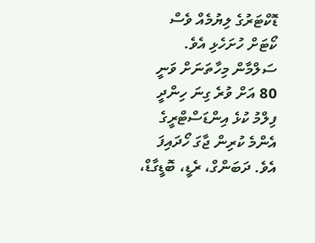ޑޮކްޓަރުގެ ލިޔުމެއް ވެސް ކޯޓަށް ހުށަހެޅި އެވެ.
ސަލްމާން މިހާތަނަށް ވަނީ 80 އަށް ވުރެ ގިނަ ހިންދީ ފިލްމު ކުޅެ އިންޑަސްޓްރީގެ އެންމެ ކުރިން ޖާގަ ހޯދައިފަ އެވެ. ދަބަންގް، ރެޑީ، ބޮޑީގާޑް،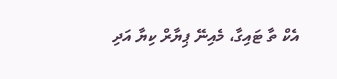އެކް ތާ ޓައިގާ، މެއިނޭ ޕިޔާރް ކިޔާ އަދި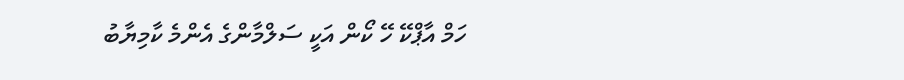ހަމް އާޕްކޭ ހޭ ކޯން އަކީ ސަލްމާންގެ އެންމެ ކާމިޔާބު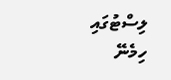ލިސްޓުގައި ހިމެނޭ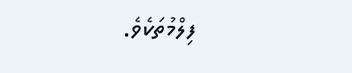ފިލްމުތަކެވެ.